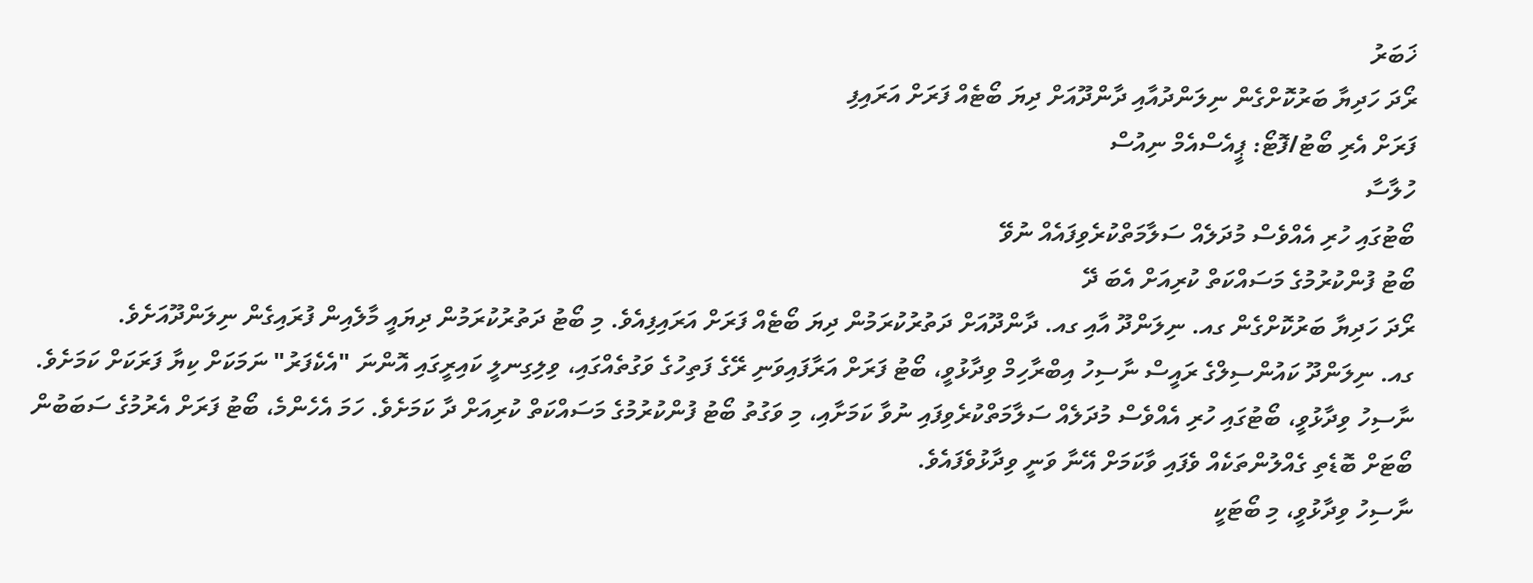ޚަބަރު
ރޯދަ ހަދިޔާ ބަރުކޮށްގެން ނިލަންދުއާއި ދާންދޫއަށް ދިޔަ ބޯޓެއް ފަރަށް އަރައިފި
ފަރަށް އެރި ބޯޓު/ފޮޓޯ: ޕީއެސްއެމް ނިއުސް
ހުލާސާ
ބޯޓުގައި ހުރި އެއްވެސް މުދަލެއް ސަލާމަތްކުރެވިފައެއް ނުވޭ
ބޯޓު ފުންކުރުމުގެ މަސައްކަތް ކުރިއަށް އެބަ ދޭ
ރޯދަ ހަދިޔާ ބަރުކޮށްގެން ގއ. ނިލަންދޫ އާއި ގއ. ދާންދޫއަށް ދަތުރުކުރަމުން ދިޔަ ބޯޓެއް ފަރަށް އަރައިފިއެވެ. މި ބޯޓު ދަތުރުކުރަމުން ދިޔައީ މާލެއިން ފުރައިގެން ނިލަންދޫއަށެވެ.
ގއ. ނިލަންދޫ ކައުންސިލްގެ ރައީސް ނާސިހު އިބްރާހިމް ވިދާޅުވީ، ބޯޓު ފަރަށް އަރާފައިވަނި ރޭގެ ފަތިހުގެ ވަގުތެއްގައި، ވިލިގިނލީ ކައިރީގައި އޮންނަ "އެކެފަރު" ނަމަކަށް ކިޔާ ފަރަކަށް ކަމަށެވެ. ނާސިހު ވިދާޅުވީ، ބޯޓުގައި ހުރި އެއްވެސް މުދަލެއް ސަލާމަތްކުރެވިފައި ނުވާ ކަމަށާއި، މި ވަގުތު ބޯޓު ފުންކުރުމުގެ މަސައްކަތް ކުރިއަށް ދާ ކަމަށެވެ. ހަމަ އެހެންމެ، ބޯޓު ފަރަށް އެރުމުގެ ސަބަބުން ބޯޓަށް ބޮޑެތި ގެއްލުންތަކެއް ވެފައި ވާކަމަށް އޭނާ ވަނީ ވިދާޅުވެފައެވެ.
ނާސިހު ވިދާޅުވީ، މި ބޯޓަކީ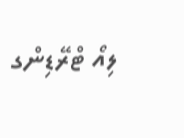ލިއޯ ޓްރޭޑިންގ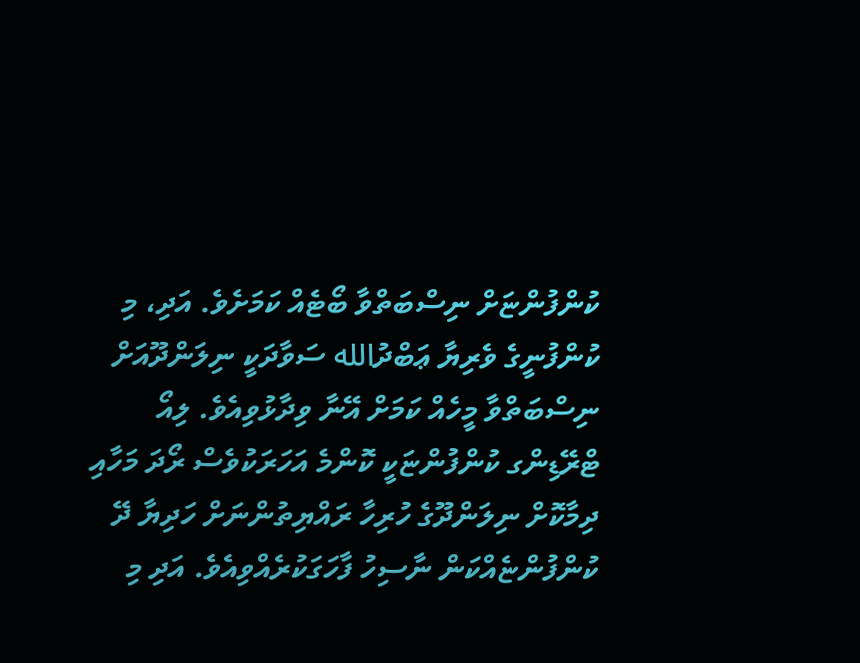ކުންފުންޏަށް ނިސްބަތްވާ ބޯޓެއް ކަމަށެވެ. އަދި، މި ކުންފުނީގެ ވެރިޔާ ޢަބްދުالله ސަވާދަކީ ނިލަންދޫއަށް ނިސްބަތްވާ މީހެއް ކަމަށް އޭނާ ވިދާޅުވިއެވެ. ލިއޯ ޓްރޭޑިންގ ކުންފުންޏަކީ ކޮންމެ އަހަރަކުވެސް ރޯދަ މަހާއި ދިމާކޮށް ނިލަންދޫގެ ހުރިހާ ރައްޔިތުންނަށް ހަދިޔާ ދޭ ކުންފުންޏެއްކަން ނާސިހު ފާހަގަކުރެއްވިއެވެ. އަދި މި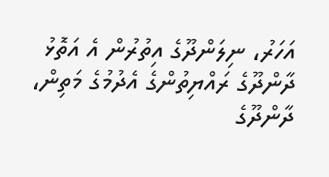އަހަރު، ނިލަންދޫގެ އިތުރުން އެ އަތޮޅު ދާންދޫގެ ރައްޔިތުންގެ އެދުމުގެ މަތިން، ދާންދޫގެ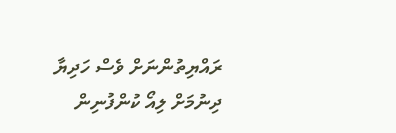ރައްޔިތުންނަށް ވެސް ހަދިޔާ ދިނުމަށް ލިއޯ ކުންފުނިން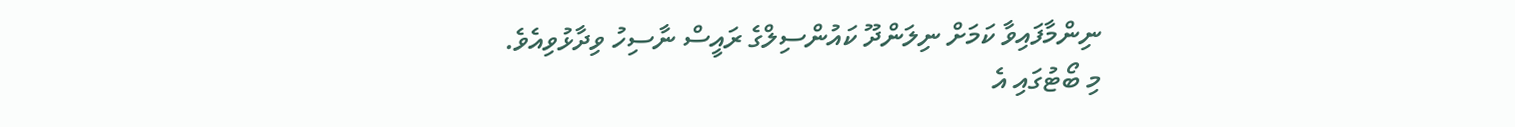ނިންމާފައިވާ ކަމަށް ނިލަންދޫ ކައުންސިލްގެ ރައީސް ނާސިހު ވިދާޅުވިއެވެ.
މި ބޯޓުގައި އެ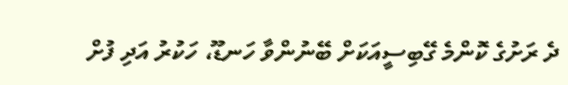ދެ ރަށުގެ ކޮންމެ ގޭބިސީއަކަށް ބޭނުންވާ ހަނޑޫ، ހަކުރު އަދި ފުށް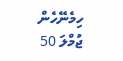ހިމެނޭހެން ޖުމްލަ 50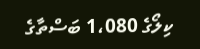ކިލޯގެ 1،080 ބަސްތާގެ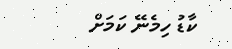ކާޑު ހިމެނޭ ކަމަށް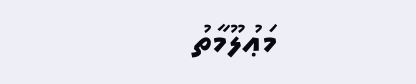މަޢުލޫމާތު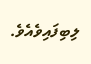ލިބިފައިވެއެވެ.